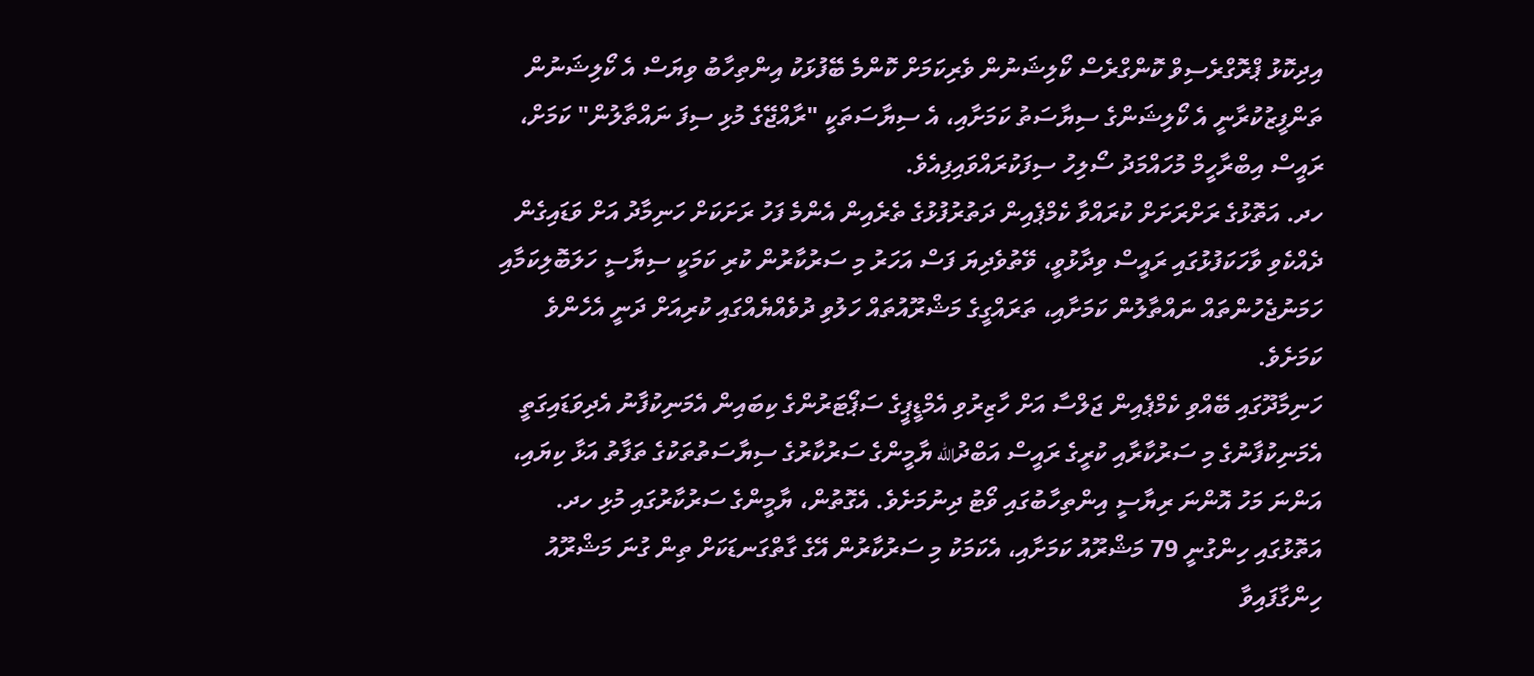އިދިކޮޅު ޕްރޮގްރެސިވް ކޮންގްރެސް ކޯލިޝަނުން ވެރިކަމަށް ކޮންމެ ބޭފުޅަކު އިންތިހާބު ވިޔަސް އެ ކޯލިޝަނުން ތަންފީޒުކުރާނީ އެ ކޯލިޝަންގެ ސިޔާސަތު ކަމަށާއި، އެ ސިޔާސަތަކީ "ރާއްޖޭގެ މުޅި ސިފަ ނައްތާލުން" ކަމަށް، ރައީސް އިބްރާހީމް މުހައްމަދު ސޯލިހު ސިފަކުރައްވައިފިއެވެ.
ހދ. އަތޮޅުގެ ރަށްރަށަށް ކުރައްވާ ކެމްޕެއިން ދަތުރުފުޅުގެ ތެރެއިން އެންމެ ފަހު ރަށަކަށް ހަނިމާދު އަށް ވަޑައިގެން ދެއްކެވި ވާހަކަފުޅުގައި ރައީސް ވިދާޅުވީ، ވޭތުވެދިޔަ ފަސް އަހަރު މި ސަރުކާރުން ކުރި ކަމަކީ ސިޔާސީ ހަލަބޮލިކަމާއި ހަމަނުޖެހުންތައް ނައްތާލުން ކަމަށާއި، ތަރައްގީގެ މަޝްރޫއުތައް ހަލުވި ދުވެއްޔެއްގައި ކުރިއަށް ދަނީ އެހެންވެ ކަމަށެވެ.
ހަނިމާދޫގައި ބޭއްވި ކެމްޕެއިން ޖަލްސާ އަށް ހާޒިރުވި އެމްޑީޕީގެ ސަޕޯޓަރުންގެ ކިބައިން އެމަނިކުފާނު އެދިވަޑައިގަތީ އެމަނިކުފާނުގެ މި ސަރުކާރާއި ކުރީގެ ރައީސް އަބްދުالله ޔާމީންގެ ސަރުކާރުގެ ސިޔާސަތުތަކުގެ ތަފާތު އަޅާ ކިޔައި، އަންނަ މަހު އޮންނަ ރިޔާސީ އިންތިހާބުގައި ވޯޓު ދިނުމަށެވެ. އެގޮތުން، ޔާމީންގެ ސަރުކާރުގައި މުޅި ހދ. އަތޮޅުގައި ހިންގުނީ 79 މަޝްރޫއު ކަމަށާއި، އެކަމަކު މި ސަރުކާރުން އޭގެ ގާތްގަނޑަކަށް ތިން ގުނަ މަޝްރޫއު ހިންގާފައިވާ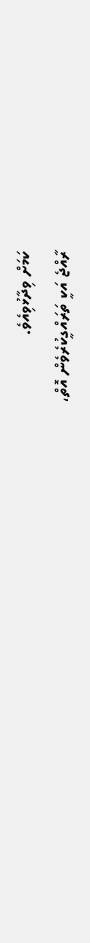ކަމަށް ވިދާޅުވިއެވެ.
ރާއްޖެ އަކީ ތަރައްގީކުރެވެން އޮތް،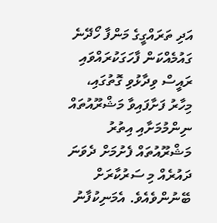އަދި ތަރައްގީގެ މަންފާ ހޯދޭނެ ގައުމެއްކަން ފާހަގަކުރައްވައި ރައީސް ވިދާޅުވި ގޮތުގައި، މިހާރު ފަށާފައިވާ މަޝްރޫއުތައް ނިންމުމަށާއި އިތުރު މަޝްރޫއުތައް ފެށުމަށް ދެވަނަ ދައުރެއް މި ސަރުކާރަށް ބޭނުންވެއެވެ. އެމަނިކުފާނު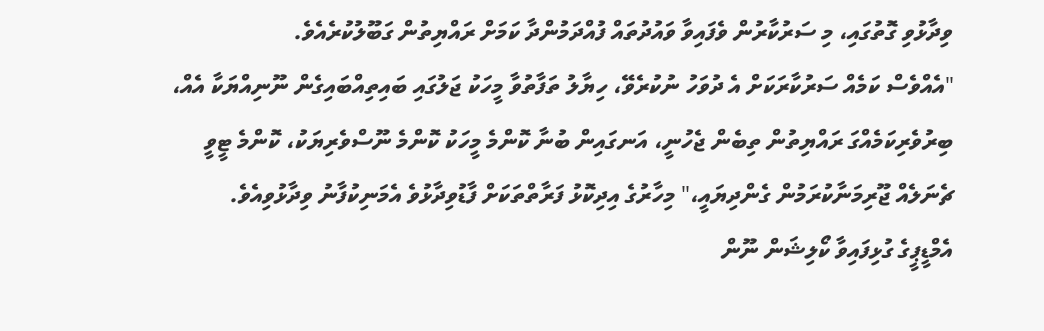ވިދާޅުވި ގޮތުގައި، މި ސަރުކާރުން ވެފައިވާ ވައުދުތައް ފުއްދަމުންދާ ކަމަށް ރައްޔިތުން ގަބޫލުކުރެއެވެ.
"އެއްވެސް ކަމެއް ސަރުކާރަކަށް އެ ދުވަހު ނުކުރެވޭ، ހިޔާލު ތަފާތުވާ މީހަކު ޖަލުގައި ބައިތިއްބައިގެން ނޫނިއްޔަކާ އެއް، ބިރުވެރިކަމެއްގަ ރައްޔިތުން ތިބެން ޖެހުނީ، އަނގައިން ބުނާ ކޮންމެ މީހަކު ކޮންމެ ނޫސްވެރިޔަކު، ކޮންމެ ޓީވީ ޗެނަލެއް ޖޫރިމަނާކުރަމުން ގެންދިޔައީ،" މިހާރުގެ އިދިކޮޅު ފަރާތްތަކަށް ފާޑުވިދާޅުވެ އެމަނިކުފާނު ވިދާޅުވިއެވެ.
އެމްޑީޕީގެ ގުޅިފައިވާ ކޯލިޝަން ނޫން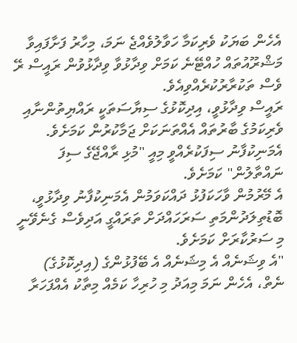އެހެން ބަޔަކު ވެރިކަމާ ހަވާލުވެއްޖެ ނަމަ، މިހާރު ފަށާފައިވާ މަޝްރޫއުތައް ހުއްޓޭނެ ކަމަށް ވިދާޅުވާ ވިދާޅުވުން ރައީސް ރޭ ވެސް ތަކުރާރުކުރެއްވިއެވެ.
ރައީސް ވިދާޅުވީ، އިދިކޮޅުގެ ސިޔާސަތަކީ ރައްޔިތުންނާއި ވެރިކަމުގެ ބާރުތައް އެއްތަނަކަށް ޖަމާކުރުން ކަމަށެވެ. އެމަނިކުފާނު ސިފަކުރެއްވީ މިއީ "މުޅި ރާއްޖޭގެ ސިފަ ނައްތާލުން" ކަމަށެވެ.
އެ މޭރުމުން ވާހަކަފުޅު ދައްކަވަމުން އެމަނިކުފާނު ވިދާޅުވީ، ބޮޑުތިލަދުންމަތި ސަރަހައްދަށް ތަރައްގީ އަދިވެސް ގެނެވޭނީ މި ސަރުކާރަށް ކަމަށެވެ.
"އެ ވިޝަނެއް އެ މިޝަނެއް އެ ބޭފުޅުންގެ (އިދިކޮޅުގެ) ނެތް، އެހެން ނަމަ މިއަދު މި ހުރިހާ ކަމެއް މިތާކު އެއްފަހަރާ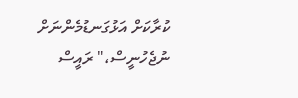ކުރާކަށް އަޅުގަނޑުމެންނަށް ނުޖެހުނީސް،" ރައީސް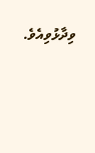ވިދާޅުވިއެވެ.